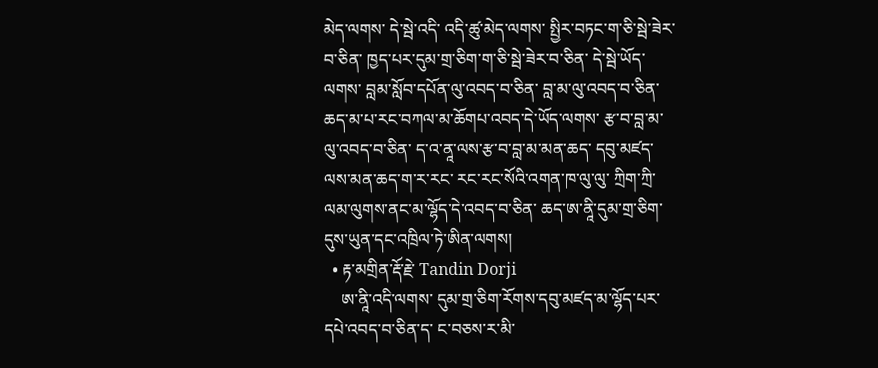མེད་ལགས་ དེ་སྦེ་འདི་ འདི་ཚུ་མེད་ལགས་ སྤྱིར་བཏང་ག་ཅི་སྦེ་ཟེར་བ་ཅིན་ ཁྱད་པར་དུམ་གྲ་ཅིག་ག་ཅི་སྦེ་ཟེར་བ་ཅིན་ དེ་སྦེ་ཡོད་ལགས་ བླམ་སློབ་དཔོན་ལུ་འབད་བ་ཅིན་ བླ་མ་ལུ་འབད་བ་ཅིན་ ཆད་མ་པ་རང་བཀལ་མ་ཆོགཔ་འབད་དེ་ཡོད་ལགས་ རྩ་བ་བླ་མ་ལུ་འབད་བ་ཅིན་ ད་འ་ནཱ་ལས་རྩ་བ་བླ་མ་མན་ཆད་ དབུ་མཛད་ལས་མན་ཆད་ག་ར་རང་ རང་རང་སོའི་འགན་ཁ་ལུ་ལུ་ ཀྲིག་ཀྲི་ལམ་ལུགས་ནང་མ་ལྷོད་དེ་འབད་བ་ཅིན་ ཆད་ཨ་ནཱི་དུམ་གྲ་ཅིག་དུས་ཡུན་དང་འཁྲིལ་ཏེ་ཨིན་ལགས།
  • རྟ་མགྲིན་རྡོ་རྗེ་ Tandin Dorji
    ཨ་ནཱི་འདི་ལགས་ དུམ་གྲ་ཅིག་རོགས་དབུ་མཛད་མ་ལྷོད་པར་ དཔེ་འབད་བ་ཅིན་ད་ ང་བཅས་ར་མི་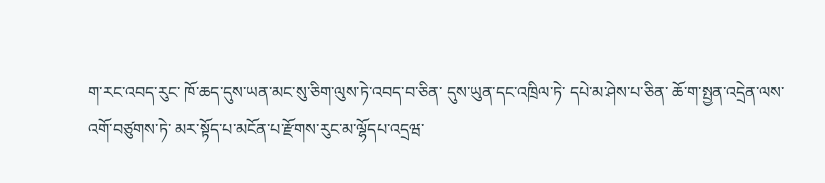ག་རང་འབད་རུང་ ཁོ་ཆད་དུས་ཡན་མང་སུ་ཅིག་ལུས་ཏེ་འབད་བ་ཅིན་ དུས་ཡུན་དང་འཁྲིལ་ཏེ་ དཔེ་མ་ཤེས་པ་ཅིན་ ཆོ་ག་སྤྱན་འདྲེན་ལས་འགོ་བཙུགས་ཏེ་ མར་སྟོད་པ་མངོན་པ་རྫོགས་རུང་མ་ལྷོདཔ་འདྲཝ་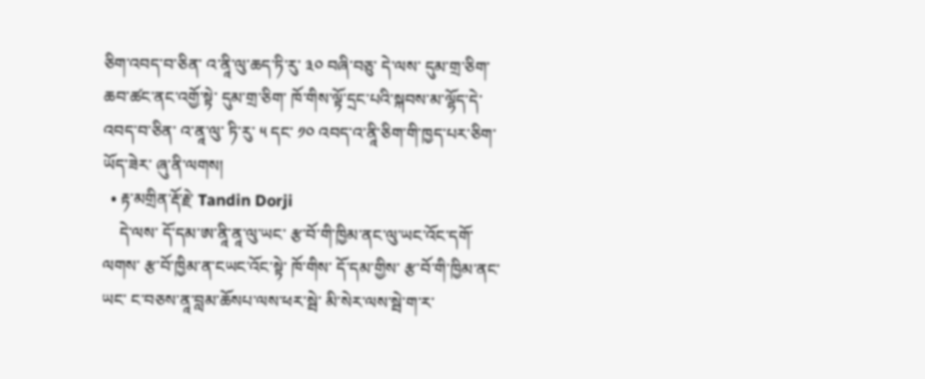ཅིག་འབད་བ་ཅིན་ འ་ནཱི་ལུ་ཆད་ཏི་རུ་ ༣༠ བཞི་བཅུ་ དེ་ལས་ དུམ་གྲ་ཅིག་ཆབ་ཚང་ནང་འགྱོ་སྟེ་ དུམ་གྲ་ཅིག་ ཁོ་གིས་ལྟོ་དྲང་པའི་སྐབས་མ་ལྷོད་དེ་འབད་བ་ཅིན་ འ་ནཱ་ལུ་ ཏི་རུ་ ༥ དང་ ༡༠ འབད་འ་ནཱི་ཅིག་གི་ཁྱད་པར་ཅིག་ཡོད་ཟེར་ ཞུ་ནི་ལགས།
  • རྟ་མགྲིན་རྡོ་རྗེ་ Tandin Dorji
    དེ་ལས་ དོ་དམ་ཨ་ནཱི་ནཱ་ལུ་ཡང་ རྩ་བོ་གི་ཁྱིམ་ནང་ལུ་ཡང་འོང་དགོ་ལགས་ རྩ་བོ་ཁྱིམ་ན་ངཡང་འོང་སྟེ་ ཁོ་གིས་ དོ་དམ་གྱིས་ རྩ་བོ་གི་ཁྱིམ་ནང་ཡང་ ང་བཅས་ནཱ་བླམ་ཆོསཔ་ལས་ཕར་སྦེ་ མི་སེར་ལས་སྦེ་ག་ར་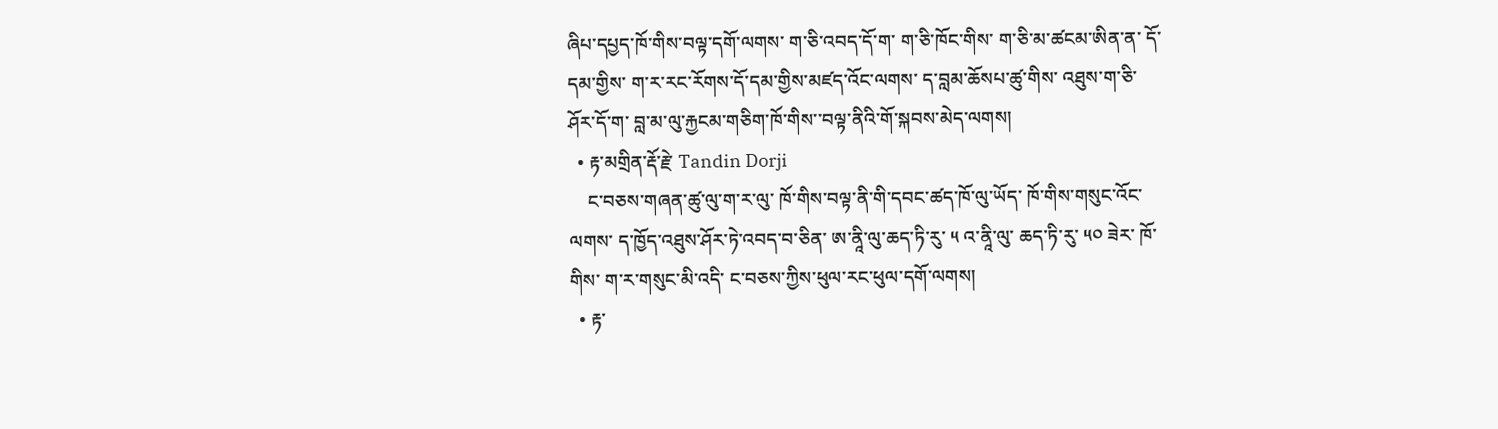ཞིཔ་དཔྱད་ཁོ་གིས་བལྟ་དགོ་ལགས་ ག་ཅི་འབད་དོ་ག་ ག་ཅི་ཁོང་གིས་ ག་ཅི་མ་ཚངམ་ཨིན་ན་ དོ་དམ་གྱིས་ ག་ར་རང་རོགས་དོ་དམ་གྱིས་མཛད་འོང་ལགས་ ད་བླམ་ཆོསཔ་ཚུ་གིས་ འཐུས་ག་ཅི་ཤོར་དོ་ག་ བླ་མ་ལུ་རྐྱངམ་གཅིག་ཁོ་གིས་་བལྟ་ནིའི་གོ་སྐབས་མེད་ལགས།
  • རྟ་མགྲིན་རྡོ་རྗེ་ Tandin Dorji
    ང་བཅས་གཞན་ཚུ་ལུ་ག་ར་ལུ་ ཁོ་གིས་བལྟ་ནི་གི་དབང་ཚད་ཁོ་ལུ་ཡོད་ ཁོ་གིས་གསུང་འོང་ལགས་ ད་ཁྱོད་འཐུས་ཤོར་ཏེ་འབད་བ་ཅིན་ ཨ་ནཱི་ལུ་ཆད་ཏི་རུ་ ༥ འ་ནཱི་ལུ་ ཆད་ཏི་རུ་ ༥༠ ཟེར་ ཁོ་གིས་ ག་ར་གསུང་མི་འདི་ ང་བཅས་ཀྱིས་ཕུལ་རང་ཕུལ་དགོ་ལགས།
  • རྟ་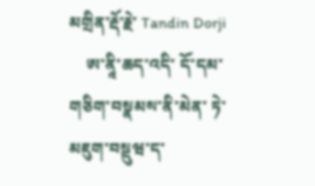མགྲིན་རྡོ་རྗེ་ Tandin Dorji
    ཨ་ནཱི་ཆད་འདི་ དོ་དམ་གཅིག་བསྣམས་ནི་མེན་ ཏེ་མཇུག་བསྡུཝ་ད་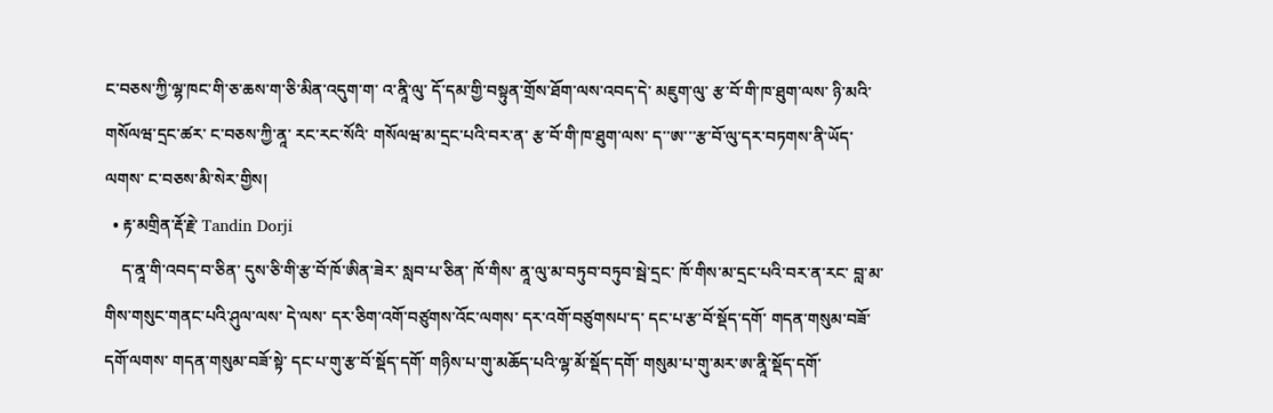ང་བཅས་ཀྱི་ལྷ་ཁང་གི་ཅ་ཆས་ག་ཅི་མིན་འདུག་ག་ འ་ནཱི་ལུ་ དོ་དམ་གྱི་བསྟུན་གྲོས་ཐོག་ལས་འབད་དེ་ མཇུག་ལུ་ རྩ་བོ་གི་ཁ་ཐུག་ལས་ ཉི་མའི་གསོལཝ་དྲང་ཚར་ ང་བཅས་ཀྱི་ནཱ་ རང་རང་སོའི་ གསོལཝ་མ་དྲང་པའི་བར་ན་ རྩ་བོ་གི་ཁ་ཐུག་ལས་ ད་་ཨ་་་རྩ་བོ་ལུ་དར་བཏགས་ནི་ཡོད་ལགས་ ང་བཅས་མི་སེར་གྱིས།
  • རྟ་མགྲིན་རྡོ་རྗེ་ Tandin Dorji
    ད་ནཱ་གི་འབད་བ་ཅིན་ དུས་ཅི་གི་རྩ་བོ་ཁོ་ཨིན་ཟེར་ སླབ་པ་ཅིན་ ཁོ་གིས་ ནཱ་ལུ་མ་བཏུབ་བཏུབ་སྦེ་དྲང་ ཁོ་གིས་མ་དྲང་པའི་བར་ན་རང་ བླ་མ་གིས་གསུང་གནང་པའི་ཤུལ་ལས་ དེ་ལས་ དར་ཅིག་འགོ་བཙུགས་འོང་ལགས་ དར་འགོ་བཙུགསཔ་ད་ དང་པ་རྩ་བོ་སྡོད་དགོ་ གདན་གསུམ་བཟོ་དགོ་ལགས་ གདན་གསུམ་བཟོ་སྟེ་ དང་པ་གུ་རྩ་བོ་སྡོད་དགོ་ གཉིས་པ་གུ་མཆོད་པའི་ལྷ་མོ་སྡོད་དགོ་ གསུམ་པ་གུ་མར་ཨ་ནཱི་སྡོད་དགོ་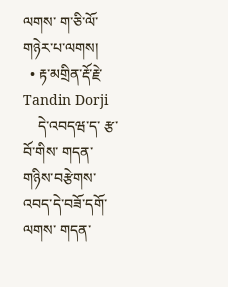ལགས་ ག་ཅི་ལོ་གཉེར་པ་ལགས།
  • རྟ་མགྲིན་རྡོ་རྗེ་ Tandin Dorji
    དེ་འབདཝ་ད་ རྩ་བོ་གིས་ གདན་གཉིས་བརྩེགས་འབད་དེ་བཟོ་དགོ་ལགས་ གདན་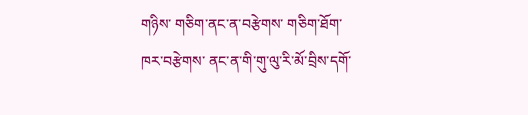གཉིས་ གཅིག་ནང་ན་བརྩེགས་ གཅིག་ཐོག་ཁར་བརྩེགས་ ནང་ན་གི་གུ་ལུ་རི་མོ་བྲིས་དགོ་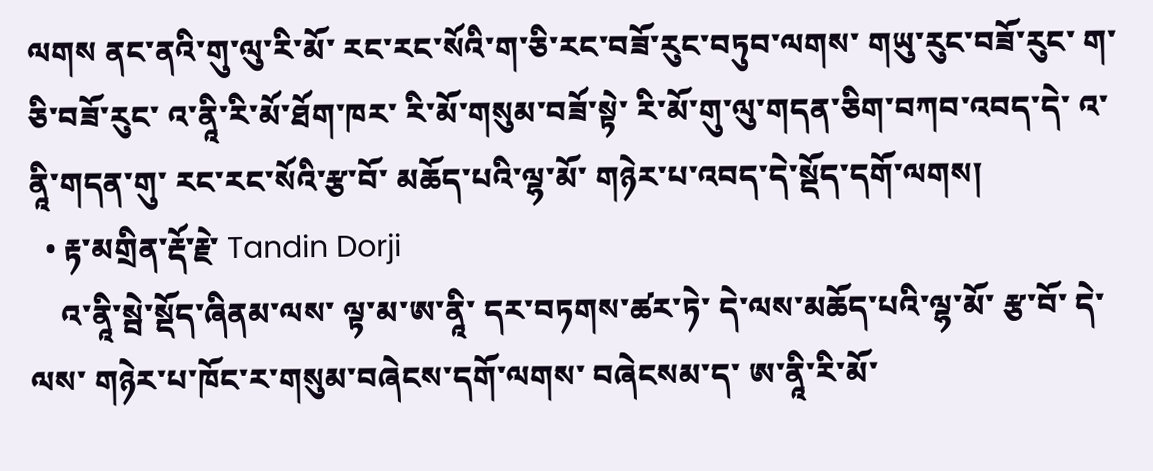ལགས ནང་ནའི་གུ་ལུ་རི་མོ་ རང་རང་སོའི་ག་ཅི་རང་བཟོ་རུང་བཏུབ་ལགས་ གཡུ་རུང་བཟོ་རུང་ ག་ཅི་བཟོ་རུང་ འ་ནཱི་རི་མོ་ཐོག་ཁར་ རི་མོ་གསུམ་བཟོ་སྟེ་ རི་མོ་གུ་ལུ་གདན་ཅིག་བཀབ་འབད་དེ་ འ་ནཱི་གདན་གུ་ རང་རང་སོའི་རྩ་བོ་ མཆོད་པའི་ལྷ་མོ་ གཉེར་པ་འབད་དེ་སྡོད་དགོ་ལགས།
  • རྟ་མགྲིན་རྡོ་རྗེ་ Tandin Dorji
    འ་ནཱི་སྦེ་སྡོད་ཞིནམ་ལས་ ལྟ་མ་ཨ་ནཱི་ དར་བཏགས་ཚར་ཏེ་ དེ་ལས་མཆོད་པའི་ལྷ་མོ་ རྩ་བོ་ དེ་ལས་ གཉེར་པ་ཁོང་ར་གསུམ་བཞེངས་དགོ་ལགས་ བཞེངསམ་ད་ ཨ་ནཱི་རི་མོ་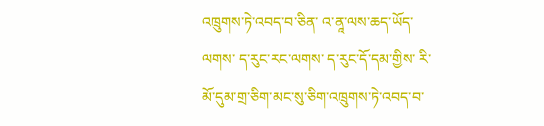འཁྲུགས་ཏེ་འབད་བ་ཅིན་ འ་ནཱ་ལས་ཆད་ཡོད་ལགས་ ད་རུང་རང་ལགས་ ད་རུང་དོ་དམ་གྱིས་ རི་མོ་དུམ་གྲ་ཅིག་མང་སུ་ཅིག་འཁྲུགས་ཏེ་འབད་བ་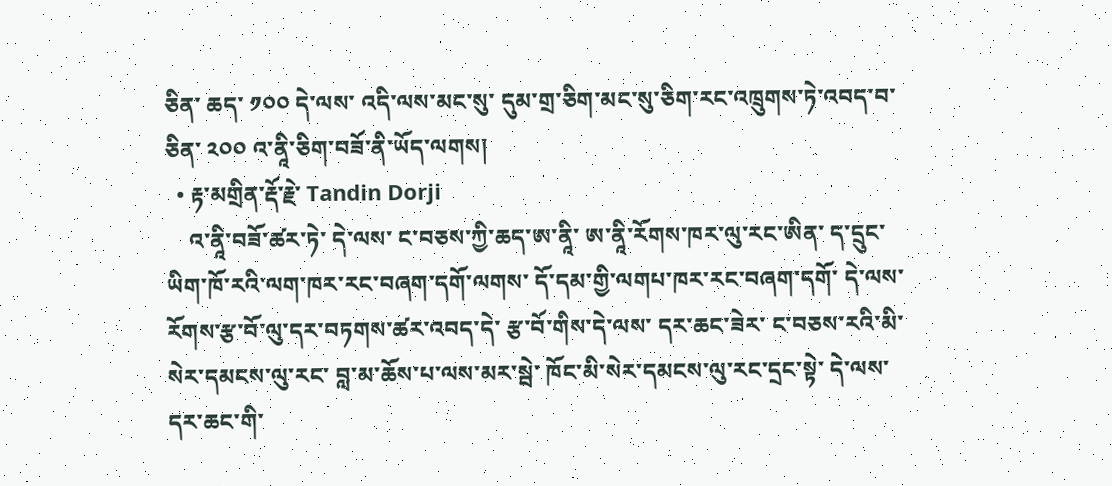ཅིན་ ཆད་ ༡༠༠ དེ་ལས་ འདི་ལས་མང་སུ་ དུམ་གྲ་ཅིག་མང་སུ་ཅིག་རང་འཁྲུགས་ཏེ་འབད་བ་ཅིན་ ༢༠༠ འ་ནཱི་ཅིག་བཟོ་ནི་ཡོད་ལགས།
  • རྟ་མགྲིན་རྡོ་རྗེ་ Tandin Dorji
    འ་ནཱི་བཟོ་ཚར་ཏེ་ དེ་ལས་ ང་བཅས་ཀྱི་ཆད་ཨ་ནཱི་ ཨ་ནཱི་རོགས་ཁར་ལུ་རང་ཨིན་ ད་དྲུང་ཡིག་ཁོ་རའི་ལག་ཁར་རང་བཞག་དགོ་ལགས་ དོ་དམ་གྱི་ལགཔ་ཁར་རང་བཞག་དགོ་ དེ་ལས་རོགས་རྩ་བོ་ལུ་དར་བཏགས་ཚར་འབད་དེ་ རྩ་བོ་གིས་དེ་ལས་ དར་ཆང་ཟེར་ ང་བཅས་རའི་མི་སེར་དམངས་ལུ་རང་ བླ་མ་ཆོས་པ་ལས་མར་སྦེ་ ཁོང་མི་སེར་དམངས་ལུ་རང་དྲང་སྟེ་ དེ་ལས་དར་ཆང་གི་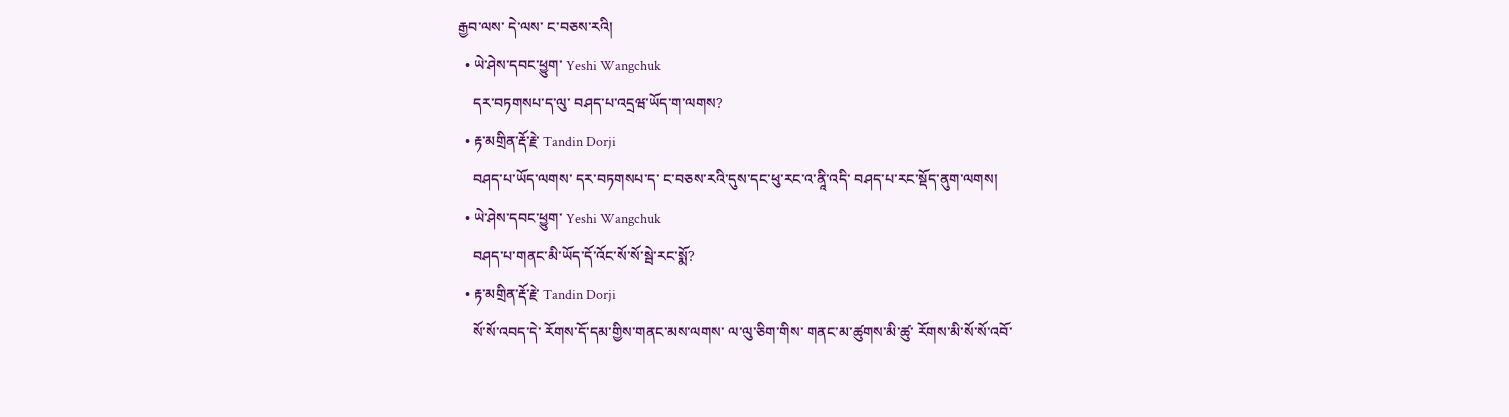རྒྱབ་ལས་ དེ་ལས་ ང་བཅས་རའི།
  • ཡེ་ཤེས་དབང་ཕྱུག་ Yeshi Wangchuk
    དར་བཏགསཔ་ད་ལུ་ བཤད་པ་འདྲཝ་ཡོད་ག་ལགས?
  • རྟ་མགྲིན་རྡོ་རྗེ་ Tandin Dorji
    བཤད་པ་ཡོད་ལགས་ དར་བཏགསཔ་ད་ ང་བཅས་རའི་དུས་དང་ཕུ་རང་འ་ནཱི་འདི་ བཤད་པ་རང་སྡོད་ནུག་ལགས།
  • ཡེ་ཤེས་དབང་ཕྱུག་ Yeshi Wangchuk
    བཤད་པ་གནང་མི་ཡོད་དོ་འོང་སོ་སོ་སྦེ་རང་སྨོ?
  • རྟ་མགྲིན་རྡོ་རྗེ་ Tandin Dorji
    སོ་སོ་འབད་དེ་ རོགས་དོ་དམ་གྱིས་གནང་མས་ལགས་ ལ་ལུ་ཅིག་གིས་ གནང་མ་ཚུགས་མི་ཚུ་ རོགས་མི་སོ་སོ་འབོ་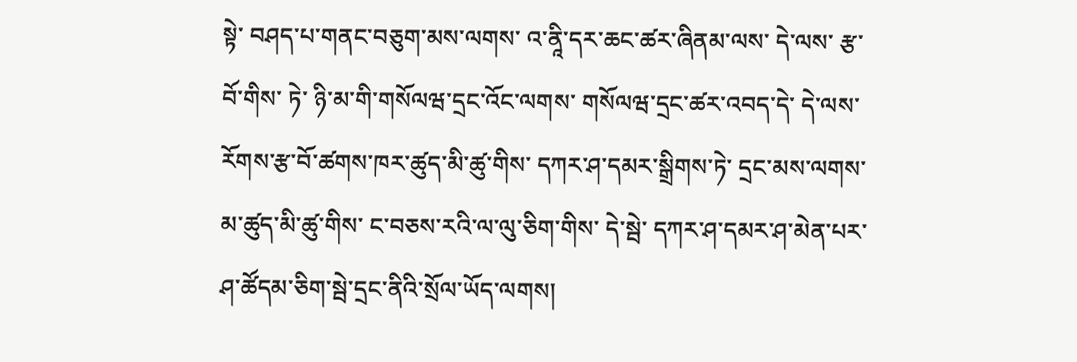སྟེ་ བཤད་པ་གནང་བཅུག་མས་ལགས་ འ་ནཱི་དར་ཆང་ཚར་ཞིནམ་ལས་ དེ་ལས་ རྩ་བོ་གིས་ ཏེ་ ཉི་མ་གི་གསོལཝ་དྲང་འོང་ལགས་ གསོལཝ་དྲང་ཚར་འབད་དེ་ དེ་ལས་ རོགས་རྩ་བོ་ཚགས་ཁར་ཚུད་མི་ཚུ་གིས་ དཀར་ཤ་དམར་སྒྲིགས་ཏེ་ དྲང་མས་ལགས་ མ་ཚུད་མི་ཚུ་གིས་ ང་བཅས་རའི་ལ་ལུ་ཅིག་གིས་ དེ་སྦེ་ དཀར་ཤ་དམར་ཤ་མེན་པར་ ཤ་ཚོདམ་ཅིག་སྦེ་དྲང་ནིའི་སྲོལ་ཡོད་ལགས།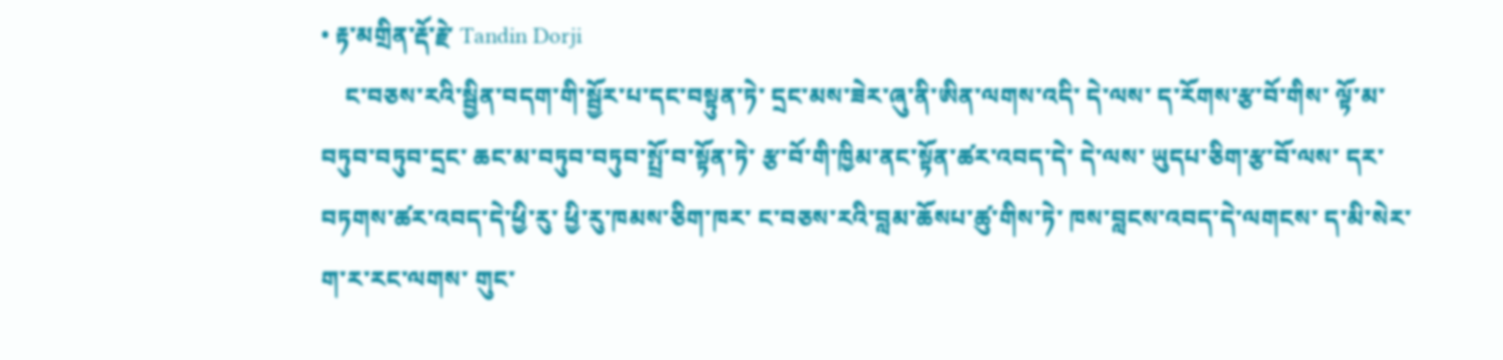• རྟ་མགྲིན་རྡོ་རྗེ་ Tandin Dorji
    ང་བཅས་རའི་སྦྱིན་བདག་གི་སྦྱོར་པ་དང་བསྟུན་ཏེ་ དྲང་མས་ཟེར་ཞུ་ནི་ཨིན་ལགས་འདི་ དེ་ལས་ ད་རོགས་རྩ་བོ་གིས་ ལྟོ་མ་བཏུབ་བཏུབ་དྲང་ ཆང་མ་བཏུབ་བཏུབ་སྤྲོ་བ་སྟོན་ཏེ་ རྩ་བོ་གི་ཁྱིམ་ནང་སྟོན་ཚར་འབད་དེ་ དེ་ལས་ ཡུདཔ་ཅིག་རྩ་བོ་ལས་ དར་བཏགས་ཚར་འབད་དེ་ཕྱི་རུ་ ཕྱི་རུ་ཁམས་ཅིག་ཁར་ ང་བཅས་རའི་བླམ་ཆོསཔ་ཚུ་གིས་ཏེ་ ཁས་བླངས་འབད་དེ་ལགངས་ ད་མི་སེར་ག་ར་རང་ལགས་ གུང་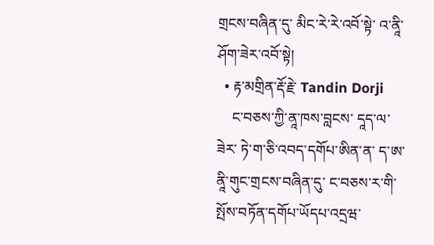གྲངས་བཞིན་དུ་ མིང་རེ་རེ་འབོ་སྟེ་ འ་ནཱི་ཤོག་ཟེར་འབོ་སྟེ།
  • རྟ་མགྲིན་རྡོ་རྗེ་ Tandin Dorji
    ང་བཅས་ཀྱི་ནཱ་ཁས་བླངས་ དཱད་ལ་ཟེར་ ཏེ་ག་ཅི་འབད་དགོཔ་ཨིན་ན་ ད་ཨ་ནཱི་གུང་གྲངས་བཞིན་དུ་ ང་བཅས་ར་གི་ སྤོས་བཏོན་དགོཔ་ཡོདཔ་འདྲཝ་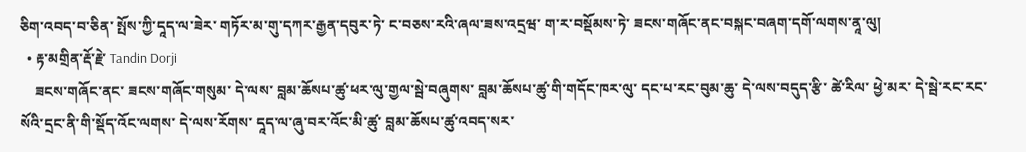ཅིག་འབད་བ་ཅིན་ སྤོས་ཀྱི་དཱད་ལ་ཟེར་ གཏོར་མ་གུ་དཀར་རྒྱན་དབུར་ཏེ་ ང་བཅས་རའི་ཞལ་ཟས་འདྲཝ་ ག་ར་བསྡོམས་ཏེ་ ཟངས་གཞོང་ནང་བསྐང་བཞག་དགོ་ལགས་ནཱ་ལུ།
  • རྟ་མགྲིན་རྡོ་རྗེ་ Tandin Dorji
    ཟངས་གཞོང་ནང་ ཟངས་གཞོང་གསུམ་ དེ་ལས་ བླམ་ཆོསཔ་ཚུ་ཕར་ལུ་གྱལ་སྦེ་བཞུགས་ བླམ་ཆོསཔ་ཚུ་གི་གདོང་ཁར་ལུ་ དང་པ་རང་བུམ་ཆུ་ དེ་ལས་བདུད་རྩི་ ཚེ་རིལ་ ཕྱེ་མར་ དེ་སྦེ་རང་རང་སོའི་དྲང་ནི་གི་སྡོད་འོང་ལགས་ དེ་ལས་རོགས་ དཱད་ལ་ཞུ་བར་འོང་མི་ཚུ་ བླམ་ཆོསཔ་ཚུ་འབད་སར་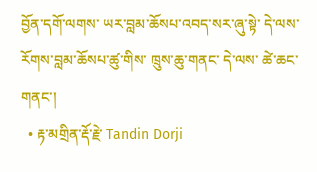བྱོན་དགོ་ལགས་ ཡར་བླམ་ཆོསཔ་འབད་སར་ཞུ་སྟེ་ དེ་ལས་ རོགས་བླམ་ཆོསཔ་ཚུ་གིས་ ཁྲུས་ཆུ་གནང་ དེ་ལས་ ཚེ་ཆང་གནང་།
  • རྟ་མགྲིན་རྡོ་རྗེ་ Tandin Dorji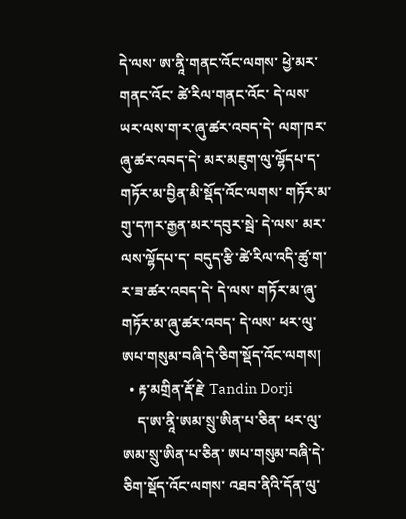དེ་ལས་ ཨ་ནཱི་གནང་འོང་ལགས་ ཕྱེ་མར་གནང་འོང་ ཚེ་རིལ་གནང་འོང་ དེ་ལས་ ཡར་ལས་ག་ར་ཞུ་ཚར་འབད་དེ་ ལག་ཁར་ཞུ་ཚར་འབད་དེ་ མར་མཇུག་ལུ་ལྷོདཔ་ད་ གཏོར་མ་བྱིན་མི་སྡོད་འོང་ལགས་ གཏོར་མ་གུ་དཀར་རྒྱན་མར་དབུར་སྦེ་ དེ་ལས་ མར་ལས་ལྷོདཔ་ད་ བདུད་རྩི་ཚེ་རིལ་འདི་ཚུ་ག་ར་ཟ་ཚར་འབད་དེ་ དེ་ལས་ གཏོར་མ་ཞུ་ གཏོར་མ་ཞུ་ཚར་འབད་ དེ་ལས་ ཕར་ལུ་ཨཔ་གསུམ་བཞི་དེ་ཅིག་སྡོད་འོང་ལགས།
  • རྟ་མགྲིན་རྡོ་རྗེ་ Tandin Dorji
    ད་ཨ་ནཱི་ཨམ་སྲུ་ཨིན་པ་ཅིན་ ཕར་ལུ་ཨམ་སྲུ་ཨིན་པ་ཅིན་ ཨཔ་གསུམ་བཞི་དེ་ཅིག་སྡོད་འོང་ལགས་ འཐབ་ནིའི་དོན་ལུ་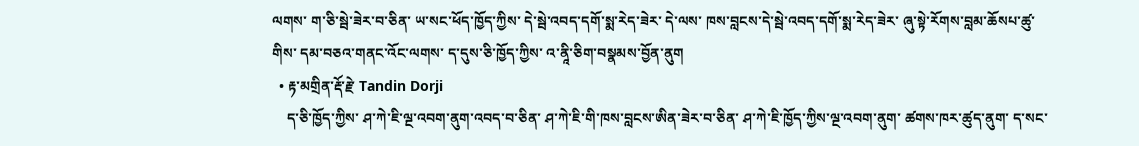ལགས་ ག་ཅི་སྦེ་ཟེར་བ་ཅིན་ ཡ་སང་ཕོད་ཁྱོད་ཀྱིས་ དེ་སྦེ་འབད་དགོ་སྨ་རེད་ཟེར་ དེ་ལས་ ཁས་བླངས་དེ་སྦེ་འབད་དགོ་སྨ་རེད་ཟེར་ ཞུ་སྟེ་རོགས་བླམ་ཆོསཔ་ཚུ་གིས་ དམ་བཅའ་གནང་འོང་ལགས་ ད་དུས་ཅི་ཁྱོད་ཀྱིས་ འ་ནཱི་ཅིག་བསྣམས་བྱོན་ནུག
  • རྟ་མགྲིན་རྡོ་རྗེ་ Tandin Dorji
    ད་ཅི་ཁྱོད་ཀྱིས་ ཤ་ཀེ་ཇི་ལྔ་འབག་ནུག་འབད་བ་ཅིན་ ཤ་ཀེ་ཇི་གི་ཁས་བླངས་ཨིན་ཟེར་བ་ཅིན་ ཤ་ཀེ་ཇི་ཁྱོད་ཀྱིས་ལྔ་འབག་ནུག་ ཚགས་ཁར་ཚུད་ནུག་ ད་སང་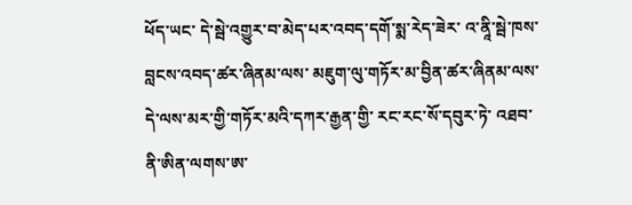ཕོད་ཡང་ དེ་སྦེ་འགྱུར་བ་མེད་པར་འབད་དགོ་སྨ་རེད་ཟེར་ འ་ནཱི་སྦེ་ཁས་བླངས་འབད་ཚར་ཞིནམ་ལས་ མཇུག་ལུ་གཏོར་མ་བྱིན་ཚར་ཞིནམ་ལས་ དེ་ལས་མར་གྱི་གཏོར་མའི་དཀར་རྒྱན་གྱི་ རང་རང་སོ་དབུར་ཏེ་ འཐབ་ནི་ཨིན་ལགས་ཨ་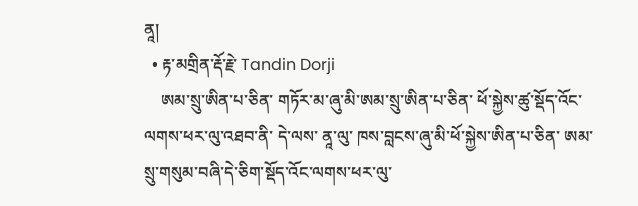ནཱ།
  • རྟ་མགྲིན་རྡོ་རྗེ་ Tandin Dorji
    ཨམ་སྲུ་ཨིན་པ་ཅིན་ གཏོར་མ་ཞུ་མི་ཨམ་སྲུ་ཨིན་པ་ཅིན་ ཕོ་སྐྱེས་ཚུ་སྡོད་འོང་ལགས་ཕར་ལུ་འཐབ་ནི་ དེ་ལས་ ནཱ་ལུ་ ཁས་བླངས་ཞུ་མི་ཕོ་སྐྱེས་ཨིན་པ་ཅིན་ ཨམ་སྲུ་གསུམ་བཞི་དེ་ཅིག་སྡོད་འོང་ལགས་ཕར་ལུ་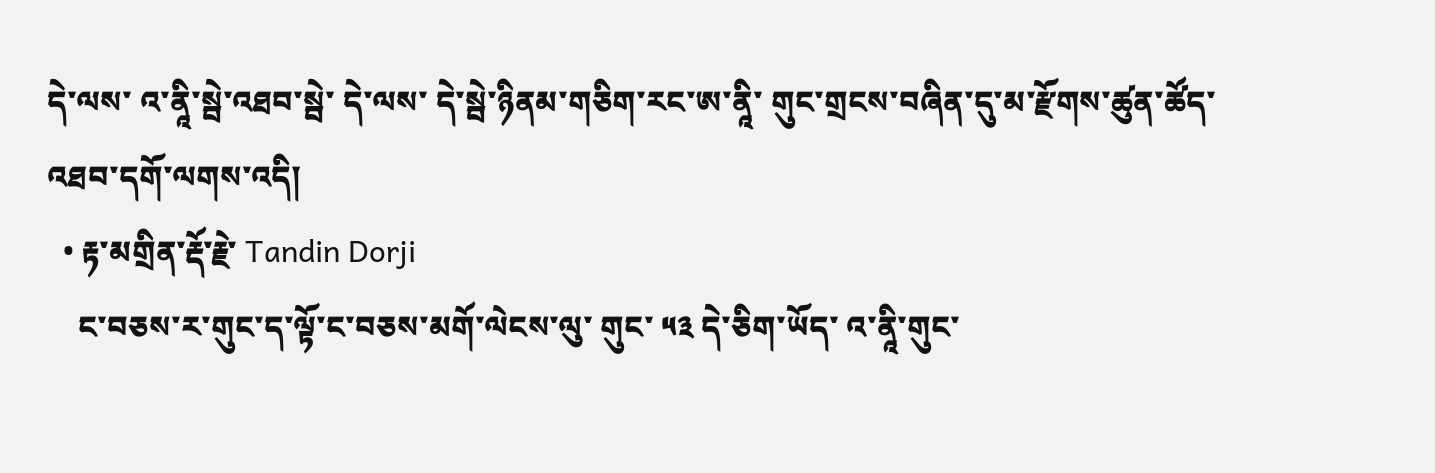དེ་ལས་ འ་ནཱི་སྦེ་འཐབ་སྦེ་ དེ་ལས་ དེ་སྦེ་ཉིནམ་གཅིག་རང་ཨ་ནཱི་ གུང་གྲངས་བཞིན་དུ་མ་རྫོགས་ཚུན་ཚོད་འཐབ་དགོ་ལགས་འདི།
  • རྟ་མགྲིན་རྡོ་རྗེ་ Tandin Dorji
    ང་བཅས་ར་གུང་ད་ལྟོ་ང་བཅས་མགོ་ལེངས་ལུ་ གུང་ ༥༣ དེ་ཅིག་ཡོད་ འ་ནཱི་གུང་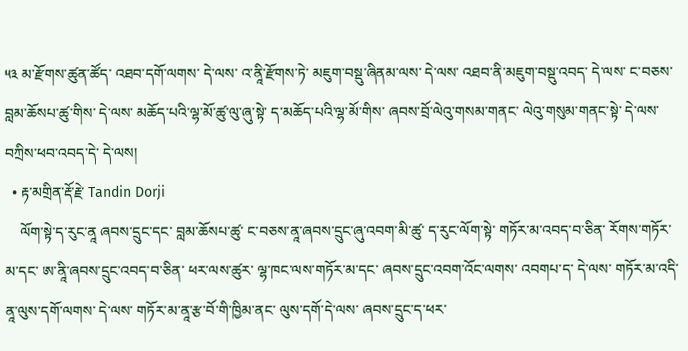༥༣ མ་རྫོགས་ཚུན་ཚོད་ འཐབ་དགོ་ལགས་ དེ་ལས་ འ་ནཱི་རྫོགས་ཏེ་ མཇུག་བསྡུ་ཞིནམ་ལས་ དེ་ལས་ འཐབ་ནི་མཇུག་བསྡུ་འབད་ དེ་ལས་ ང་བཅས་བླམ་ཆོསཔ་ཚུ་གིས་ དེ་ལས་ མཆོད་པའི་ལྷ་མོ་ཚུ་ལུ་ཞུ་སྟེ་ ད་མཆོད་པའི་ལྷ་མོ་གིས་ ཞབས་བྲོ་ལེའུ་གསམ་གནང་ ལེའུ་གསུམ་གནང་སྟེ་ དེ་ལས་ བཀྲིས་ཕབ་འབད་དེ་ དེ་ལས།
  • རྟ་མགྲིན་རྡོ་རྗེ་ Tandin Dorji
    ལོག་སྟེ་ད་རུང་ནཱ ཞབས་དྲུང་དང་ བླམ་ཆོསཔ་ཚུ་ ང་བཅས་ནཱ་ཞབས་དྲུང་ཞུ་འབག་མི་ཚུ་ ད་རུང་ལོག་སྟེ་ གཏོར་མ་འབད་བ་ཅིན་ རོགས་གཏོར་མ་དང་ ཨ་ནཱི་ཞབས་དྲུང་འབད་བ་ཅིན་ ཕར་ལས་ཚུར་ ལྷ་ཁང་ལས་གཏོར་མ་དང་ ཞབས་དྲུང་འབག་འོང་ལགས་ འབགཔ་ད་ དེ་ལས་ གཏོར་མ་འདི་ནཱ་ལུས་དགོ་ལགས་ དེ་ལས་ གཏོར་མ་ནཱ་རྩ་བོ་གི་ཁྱིམ་ནང་ ལུས་དགོ་དེ་ལས་ ཞབས་དྲུང་ད་ཕར་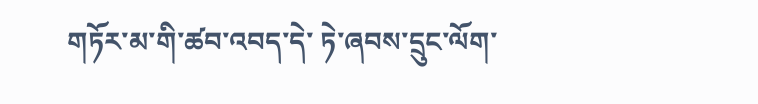གཏོར་མ་གི་ཚབ་འབད་དེ་ ཏེ་ཞབས་དྲུང་ལོག་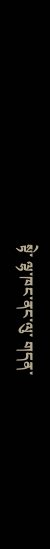སྟེ་ ལྷ་ཁང་ནང་ལུ་ གདན་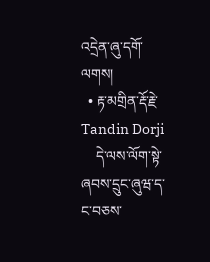འདྲེན་ཞུ་དགོ་ལགས།
  • རྟ་མགྲིན་རྡོ་རྗེ་ Tandin Dorji
    དེ་ལས་ལོག་སྟེ་ཞབས་དྲུང་ཞུཝ་ད་ ང་བཅས་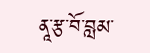ནཱ་རྩ་བོ་བླམ་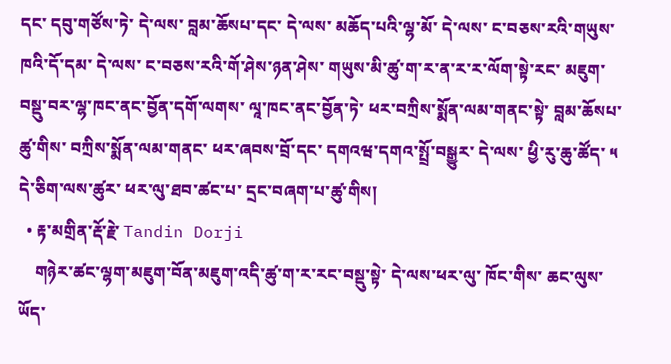དང་ དབུ་གཙོས་ཏེ་ དེ་ལས་ བླམ་ཆོསཔ་དང་ དེ་ལས་ མཆོད་པའི་ལྷ་མོ་ དེ་ལས་ ང་བཅས་རའི་གཡུས་ཁའི་དོ་དམ་ དེ་ལས་ ང་བཅས་རའི་གོ་ཤེས་ཉན་ཤེས་ གཡུས་མི་ཚུ་ག་ར་ན་ར་ར་ལོག་སྟེ་རང་ མཇུག་བསྡུ་བར་ལྷ་ཁང་ནང་བྱོན་དགོ་ལགས་ ལཱ་ཁང་ནང་བྱོན་ཏེ་ ཕར་བཀྲིས་སྨོན་ལམ་གནང་སྟེ་ བླམ་ཆོསཔ་ཚུ་གིས་ བཀྲིས་སྨོན་ལམ་གནང་ ཕར་ཞབས་བྲོ་དང་ དགའཝ་དགའ་སྤྲོ་བསྒྱུར་ དེ་ལས་ ཕྱི་རུ་ཆུ་ཚོད་ ༥ དེ་ཅིག་ལས་ཚུར་ ཕར་ལུ་ཐབ་ཚང་པ་ དྲང་བཞག་པ་ཚུ་གིས།
  • རྟ་མགྲིན་རྡོ་རྗེ་ Tandin Dorji
    གཉེར་ཚང་ལྷག་མཇུག་བོན་མཇུག་འདི་ཚུ་ག་ར་རང་བསྡུ་སྟེ་ དེ་ལས་ཕར་ལུ་ ཁོང་གིས་ ཆང་ལུས་ཡོད་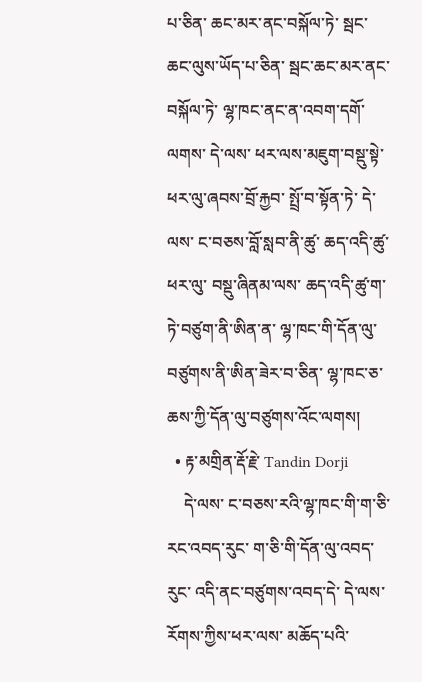པ་ཅིན་ ཆང་མར་ནང་བསྐོལ་ཏེ་ སྦང་ཆང་ལུས་ཡོད་པ་ཅིན་ སྦང་ཆང་མར་ནང་བསྐོལ་ཏེ་ ལྷ་ཁང་ནང་ན་འབག་དགོ་ལགས་ དེ་ལས་ ཕར་ལས་མཇུག་བསྡུ་སྟེ་ ཕར་ལུ་ཞབས་བྲོ་རྐྱབ་ སྤྲོ་བ་སྟོན་ཏེ་ དེ་ལས་ ང་བཅས་བློ་སླབ་ནི་ཚུ་ ཆད་འདི་ཚུ་ ཕར་ལུ་ བསྡུ་ཞིནམ་ལས་ ཆད་འདི་ཚུ་ག་ཏེ་བཙུག་ནི་ཨིན་ན་ ལྷ་ཁང་གི་དོན་ལུ་ བཙུགས་ནི་ཨིན་ཟེར་བ་ཅིན་ ལྷ་ཁང་ཅ་ཆས་ཀྱི་དོན་ལུ་བཙུགས་འོང་ལགས།
  • རྟ་མགྲིན་རྡོ་རྗེ་ Tandin Dorji
    དེ་ལས་ ང་བཅས་རའི་ལྷ་ཁང་གི་ག་ཅི་རང་འབད་རུང་ ག་ཅི་གི་དོན་ལུ་འབད་རུང་ འདི་ནང་བཙུགས་འབད་དེ་ དེ་ལས་ རོགས་ཀྱིས་ཕར་ལས་ མཆོད་པའི་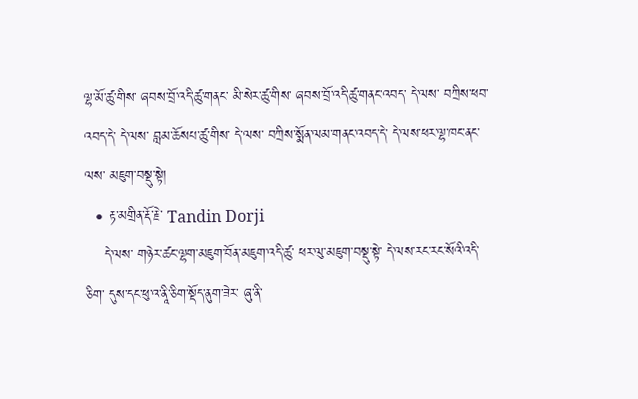ལྷ་མོ་ཚུ་གིས་ ཞབས་བྲོ་འདི་ཚུ་གནང་ མི་སེར་ཚུ་གིས་ ཞབས་བྲོ་འདི་ཚུ་གནང་འབད་ དེ་ལས་ བཀྲིས་ཕབ་འབད་དེ་ དེ་ལས་ བླམ་ཆོསཔ་ཚུ་གིས་ དེ་ལས་ བཀྲིས་སྨོན་ལམ་གནང་འབད་དེ་ དེ་ལས་ཕར་ལྷ་ཁང་ནང་ལས་ མཇུག་བསྡུ་སྟེ།
  • རྟ་མགྲིན་རྡོ་རྗེ་ Tandin Dorji
    དེ་ལས་ གཉེར་ཚང་ལྷག་མཇུག་བོན་མཇུག་འདི་ཚུ་ ཕར་ལུ་མཇུག་བསྡུ་སྟེ་ དེ་ལས་རང་རང་སོའི་འདི་ཅིག་ དུས་དང་ཕུ་འ་ནཱི་ཅིག་སྡོད་ནུག་ཟེར་ ཞུ་ནི་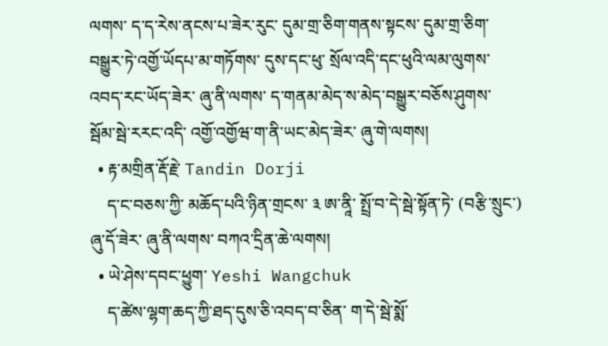ལགས་ ད་ད་རེས་ནངས་པ་ཟེར་རུང་ དུམ་གྲ་ཅིག་གནས་སྟངས་ དུམ་གྲ་ཅིག་བསྒྱུར་ཏེ་འགྱོ་ཡོདཔ་མ་གཏོགས་ དུས་དང་ཕུ་ སྲོལ་འདི་དང་ཕུའི་ལམ་ལུགས་འབད་རང་ཡོད་ཟེར་ ཞུ་ནི་ལགས་ ད་གནམ་མེད་ས་མེད་བསྒྱུར་བཅོས་ཤུགས་ སྦོམ་སྦེ་རརང་འདི་ འགྱོ་འགྱོཝ་ག་ནི་ཡང་མེད་ཟེར་ ཞུ་གེ་ལགས།
  • རྟ་མགྲིན་རྡོ་རྗེ་ Tandin Dorji
    ད་ང་བཅས་ཀྱི་ མཆོད་པའི་ཉིན་གྲངས་ ༣ ཨ་ནཱི་ སྤྲོ་བ་དེ་སྦེ་སྟོན་ཏེ་ (བརྩི་སྲུང་) ཞུ་དོ་ཟེར་ ཞུ་ནི་ལགས་ བཀའ་དྲིན་ཆེ་ལགས།
  • ཡེ་ཤེས་དབང་ཕྱུག་ Yeshi Wangchuk
    ད་ཚེས་ལྷག་ཆད་ཀྱི་ཐད་དུས་ཅི་འབད་བ་ཅིན་ ག་དེ་སྦེ་སྨོ་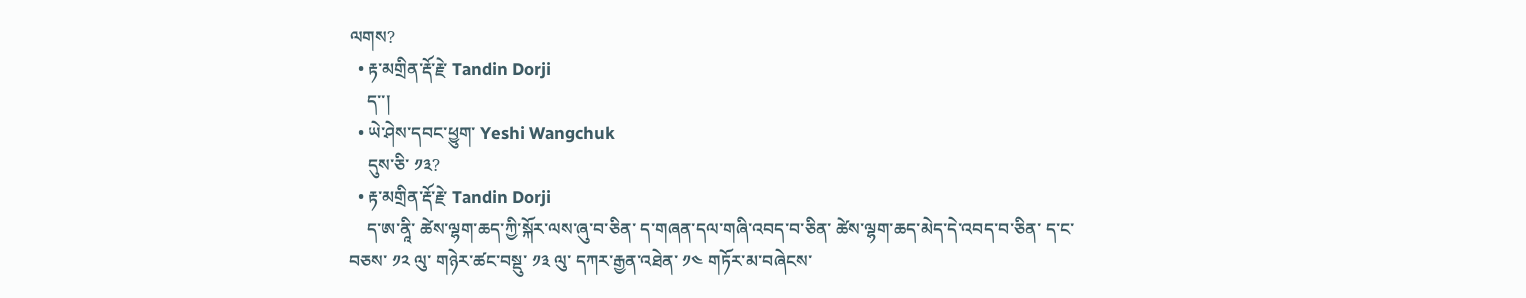ལགས?
  • རྟ་མགྲིན་རྡོ་རྗེ་ Tandin Dorji
    ད་་།
  • ཡེ་ཤེས་དབང་ཕྱུག་ Yeshi Wangchuk
    དུས་ཅི་ ༡༣?
  • རྟ་མགྲིན་རྡོ་རྗེ་ Tandin Dorji
    ད་ཨ་ནཱི་ ཚེས་ལྷག་ཆད་ཀྱི་སྐོར་ལས་ཞུ་བ་ཅིན་ ད་གཞན་དལ་གཞི་འབད་བ་ཅིན་ ཚེས་ལྷག་ཆད་མེད་དེ་འབད་བ་ཅིན་ ད་ང་བཅས་ ༡༢ ལུ་ གཉེར་ཚང་བསྡུ་ ༡༣ ལུ་ དཀར་རྒྱན་འཐེན་ ༡༤ གཏོར་མ་བཞེངས་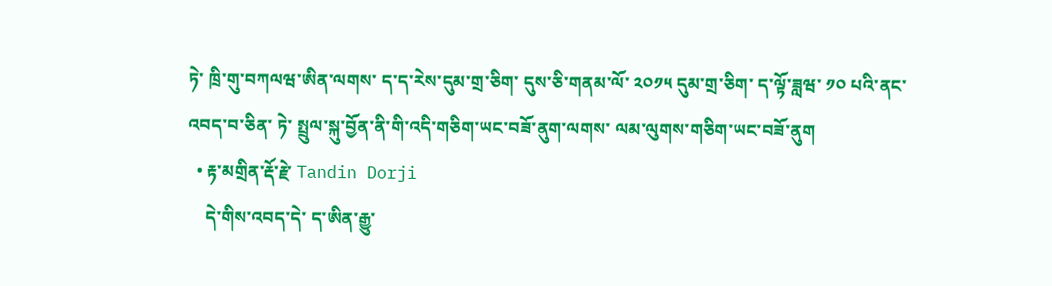ཏེ་ ཁྲི་གུ་བཀལཝ་ཨིན་ལགས་ ད་ད་རེས་དུམ་གྲ་ཅིག་ དུས་ཅི་གནམ་ལོ་ ༢༠༡༥ དུམ་གྲ་ཅིག་ ད་ལྟོ་ཟླཝ་ ༡༠ པའི་ནང་འབད་བ་ཅིན་ ཏེ་ སྤྲུལ་སྐུ་བྱོན་ནི་གི་འདི་གཅིག་ཡང་བཟོ་ནུག་ལགས་ ལམ་ལུགས་གཅིག་ཡང་བཟོ་ནུག
  • རྟ་མགྲིན་རྡོ་རྗེ་ Tandin Dorji
    དེ་གིས་འབད་དེ་ ད་ཨིན་རྒྱུ་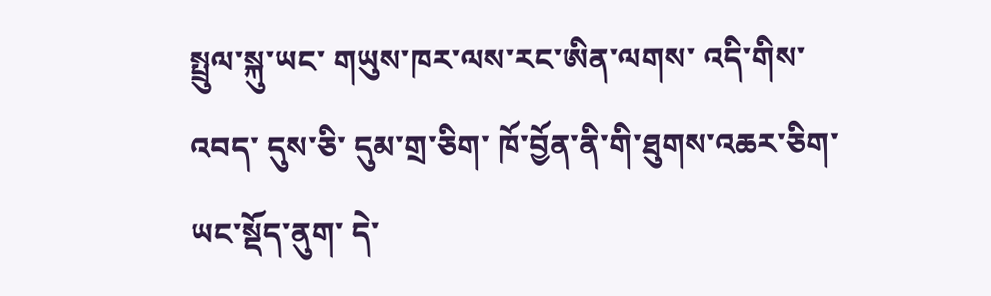སྤྲུལ་སྐུ་ཡང་ གཡུས་ཁར་ལས་རང་ཨིན་ལགས་ འདི་གིས་འབད་ དུས་ཅི་ དུམ་གྲ་ཅིག་ ཁོ་བྱོན་ནི་གི་ཐུགས་འཆར་ཅིག་ཡང་སྡོད་ནུག་ དེ་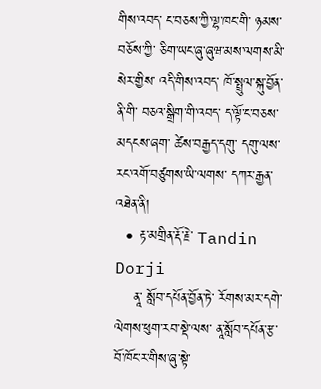གིས་འབད་ ང་བཅས་ཀྱི་ལྷ་ཁང་གི་ ཉམས་བཅོས་ཀྱི་ ཅིག་ཡང་ཞུ་ཞུཝ་མས་ལགས་མི་སེར་གྱིས་ འདི་གིས་འབད་ ཁོ་སྤྲུལ་སྐུ་བྱོན་ནི་གི་ བཅའ་སྒྲིག་གི་འབད་ ད་ལྟོ་ང་བཅས་མདངས་ཞག་ ཚེས་བརྒྱད་དགུ་ དགུ་ལས་རང་འགོ་བཙུགས་ཡི་ལགས་ དཀར་རྒྱན་འཐེན་ནི།
  • རྟ་མགྲིན་རྡོ་རྗེ་ Tandin Dorji
    ནཱ་ སློབ་དཔོན་བྱོན་ཏེ་ རོགས་མར་དགེ་ལེགས་ཕུག་རབ་སྡེ་ལས་ ནཱ་སློབ་དཔོན་རྩ་བོ་ཁོང་ར་གིས་ཞུ་སྟེ་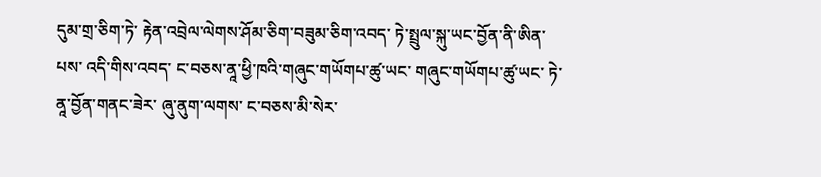དུམ་གྲ་ཅིག་ཏེ་ རྟེན་འབྲེལ་ལེགས་ཤོམ་ཅིག་བཟུམ་ཅིག་འབད་ ཏེ་སྤྲུལ་སྐུ་ཡང་བྱོན་ནི་ཨིན་པས་ འདི་གིས་འབད་ ང་བཅས་ནཱ་ཕྱི་ཁའི་གཞུང་གཡོགཔ་ཚུ་ཡང་ གཞུང་གཡོགཔ་ཚུ་ཡང་ ཏེ་ ནཱ་བྱོན་གནང་ཟེར་ ཞུ་ནུག་ལགས་ ང་བཅས་མི་སེར་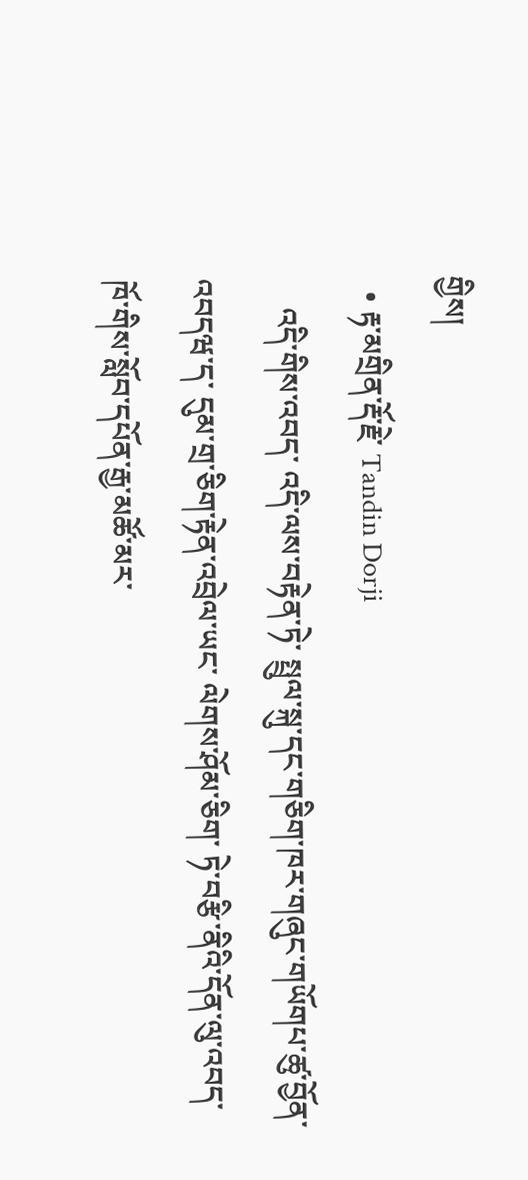གྱིས།
  • རྟ་མགྲིན་རྡོ་རྗེ་ Tandin Dorji
    འདི་གིས་འབད་ འདི་ལས་བརྟེན་ཏེ་ སྤྲུལ་སྐུ་དང་གཅིག་ཁར་གཞུང་གཡོགཔ་ཚུ་བྱོན་འབདཝ་ད་ དུམ་གྲ་ཅིག་རྟེན་འབྲེལ་ཡང་ ལེགས་ཤོམ་ཅིག་ ཏེ་བརྩི་ནིའི་དོན་ལུ་འབད་ ཁོ་གིས་སློབ་དཔོན་རྒྱ་མཚོ་མར་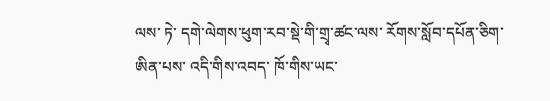ལས་ ཏེ་ དགེ་ལེགས་ཕུག་རབ་སྡེ་གི་གྲྭ་ཚང་ལས་ རོགས་སློབ་དཔོན་ཅིག་ཨིན་པས་ འདི་གིས་འབད་ ཁོ་གིས་ཡང་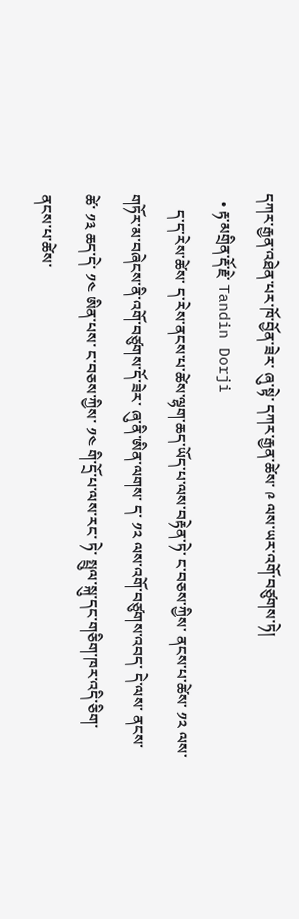དཀར་རྒྱན་འཐེན་པར་ཁོ་བྱོན་ཟེར་ ཞུ་སྟེ་ དཀར་རྒྱན་ཚེས་ ༩ ལས་ཡར་འགོ་བཙུགས་ཏེ།
  • རྟ་མགྲིན་རྡོ་རྗེ་ Tandin Dorji
    ད་ད་རེས་ཚེས་ ད་རེས་ནངས་པ་ཚེས་ལྷག་ཆད་ཡོད་པ་ལས་བརྟེན་ཏེ་ ང་བཅས་ཀྱིས་ ནངས་པ་ཚེས་ ༡༢ ལས་ གཏོར་མ་བཞེངས་ནི་འགོ་བཙུགས་དོ་ཟེར་ ཞུ་ནི་ཨིན་ལགས་ ད་ ༡༢ ལས་འགོ་བཙུགས་འབད་ དེ་ལས་ ནངས་ཚེ་ ༡༣ ཆད་དེ་ ༡༤ ཨིན་པས་ ང་བཅས་ཀྱིས་ ༡༤ གི་དྲོ་པ་ལས་རང་ ཏེ་ སྤྲུལ་སྐུ་དང་གཅིག་ཁར་འདི་ཅིག་ ནངས་པ་ཚེས་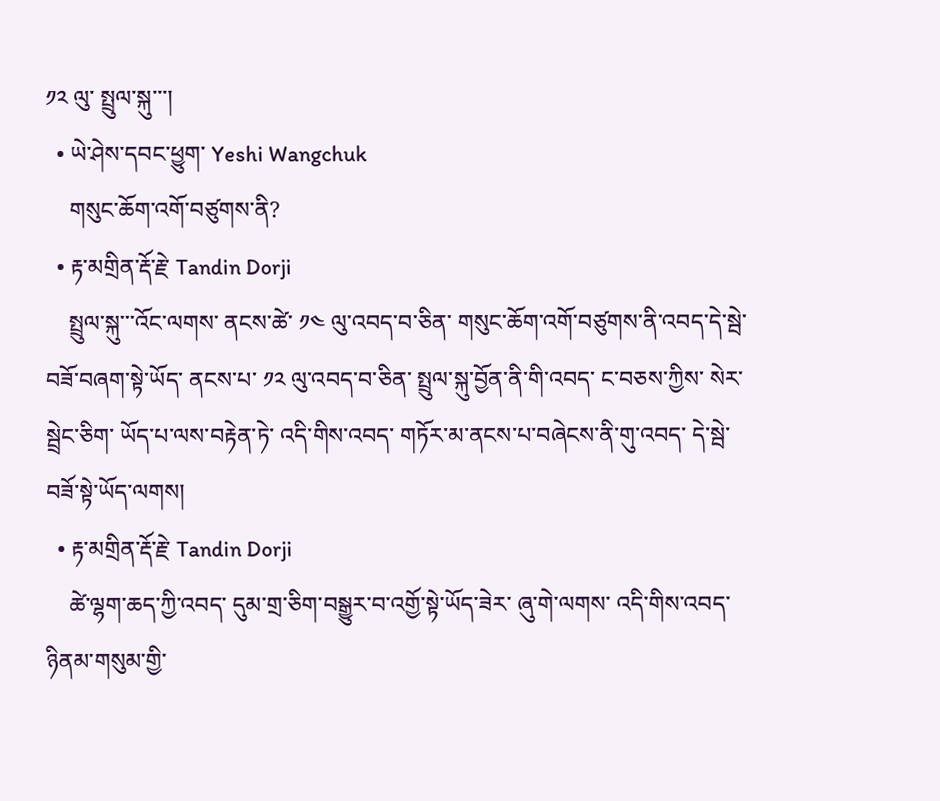༡༢ ལུ་ སྤྲུལ་སྐུ་་་།
  • ཡེ་ཤེས་དབང་ཕྱུག་ Yeshi Wangchuk
    གསུང་ཆོག་འགོ་བཙུགས་ནི?
  • རྟ་མགྲིན་རྡོ་རྗེ་ Tandin Dorji
    སྤྲུལ་སྐུ་་་འོང་ལགས་ ནངས་ཚེ་ ༡༤ ལུ་འབད་བ་ཅིན་ གསུང་ཆོག་འགོ་བཙུགས་ནི་འབད་དེ་སྦེ་བཟོ་བཞག་སྟེ་ཡོད་ ནངས་པ་ ༡༢ ལུ་འབད་བ་ཅིན་ སྤྲུལ་སྐུ་བྱོན་ནི་གི་འབད་ ང་བཅས་ཀྱིས་ སེར་སྦྲེང་ཅིག་ ཡོད་པ་ལས་བརྟེན་ཏེ་ འདི་གིས་འབད་ གཏོར་མ་ནངས་པ་བཞེངས་ནི་གུ་འབད་ དེ་སྦེ་བཟོ་སྟེ་ཡོད་ལགས།
  • རྟ་མགྲིན་རྡོ་རྗེ་ Tandin Dorji
    ཚེ་ལྷག་ཆད་ཀྱི་འབད་ དུམ་གྲ་ཅིག་བསྒྱུར་བ་འགྱོ་སྟེ་ཡོད་ཟེར་ ཞུ་གེ་ལགས་ འདི་གིས་འབད་ ཉིནམ་གསུམ་གྱི་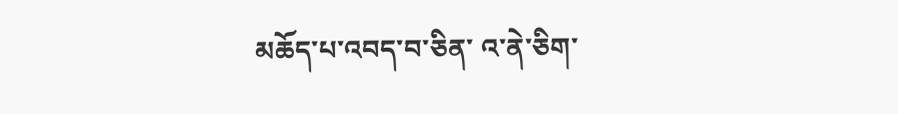མཆོད་པ་འབད་བ་ཅིན་ འ་ནེ་ཅིག་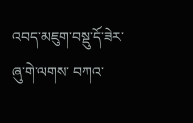འབད་མཇུག་བསྡུ་དོ་ཟེར་ ཞུ་གེ་ལགས་ བཀའ་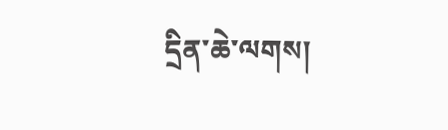དྲིན་ཆེ་ལགས།